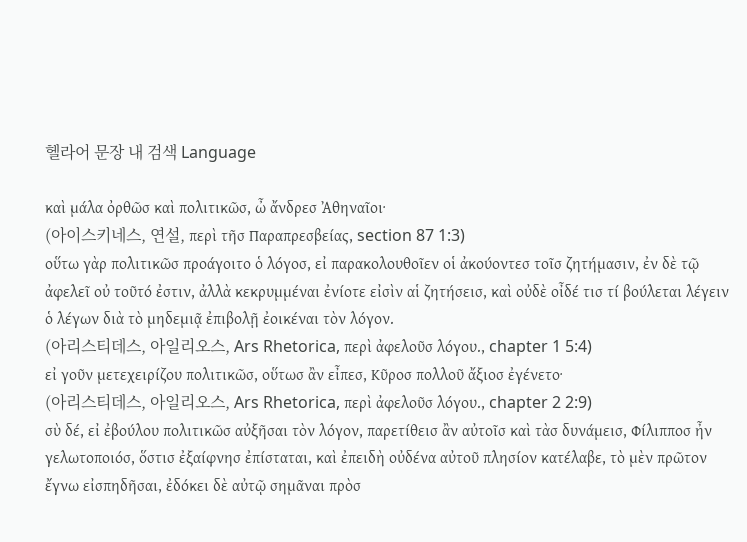헬라어 문장 내 검색 Language

καὶ μάλα ὀρθῶσ καὶ πολιτικῶσ, ὦ ἄνδρεσ Ἀθηναῖοι·
(아이스키네스, 연설, περὶ τῆσ Παραπρεσβείας, section 87 1:3)
οὕτω γὰρ πολιτικῶσ προάγοιτο ὁ λόγοσ, εἰ παρακολουθοῖεν οἱ ἀκούοντεσ τοῖσ ζητήμασιν, ἐν δὲ τῷ ἀφελεῖ οὐ τοῦτό ἐστιν, ἀλλὰ κεκρυμμέναι ἐνίοτε εἰσὶν αἱ ζητήσεισ, καὶ οὐδὲ οἶδέ τισ τί βούλεται λέγειν ὁ λέγων διὰ τὸ μηδεμιᾷ ἐπιβολῇ ἐοικέναι τὸν λόγον.
(아리스티데스, 아일리오스, Ars Rhetorica, περὶ ἀφελοῦσ λόγου., chapter 1 5:4)
εἰ γοῦν μετεχειρίζου πολιτικῶσ, οὕτωσ ἂν εἶπεσ, Κῦροσ πολλοῦ ἄξιοσ ἐγένετο·
(아리스티데스, 아일리오스, Ars Rhetorica, περὶ ἀφελοῦσ λόγου., chapter 2 2:9)
σὺ δέ, εἰ ἐβούλου πολιτικῶσ αὐξῆσαι τὸν λόγον, παρετίθεισ ἂν αὐτοῖσ καὶ τὰσ δυνάμεισ, Φίλιπποσ ἦν γελωτοποιόσ, ὅστισ ἐξαίφνησ ἐπίσταται, καὶ ἐπειδὴ οὐδένα αὐτοῦ πλησίον κατέλαβε, τὸ μὲν πρῶτον ἔγνω εἰσπηδῆσαι, ἐδόκει δὲ αὐτῷ σημᾶναι πρὸσ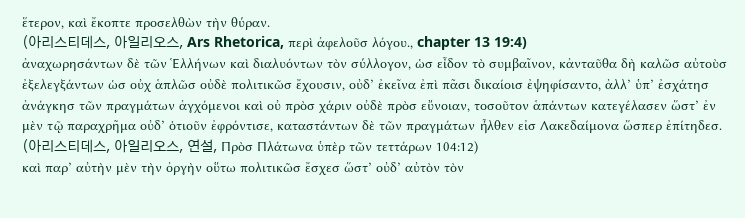ἕτερον, καὶ ἔκοπτε προσελθὼν τὴν θύραν.
(아리스티데스, 아일리오스, Ars Rhetorica, περὶ ἀφελοῦσ λόγου., chapter 13 19:4)
ἀναχωρησάντων δὲ τῶν Ἑλλήνων καὶ διαλυόντων τὸν σύλλογον, ὡσ εἶδον τὸ συμβαῖνον, κἀνταῦθα δὴ καλῶσ αὐτοὺσ ἐξελεγξάντων ὡσ οὐχ ἁπλῶσ οὐδὲ πολιτικῶσ ἔχουσιν, οὐδ’ ἐκεῖνα ἐπὶ πᾶσι δικαίοισ ἐψηφίσαντο, ἀλλ’ ὑπ’ ἐσχάτησ ἀνάγκησ τῶν πραγμάτων ἀγχόμενοι καὶ οὐ πρὸσ χάριν οὐδὲ πρὸσ εὔνοιαν, τοσοῦτον ἁπάντων κατεγέλασεν ὥστ’ ἐν μὲν τῷ παραχρῆμα οὐδ’ ὁτιοῦν ἐφρόντισε, καταστάντων δὲ τῶν πραγμάτων ἦλθεν εἰσ Λακεδαίμονα ὥσπερ ἐπίτηδεσ.
(아리스티데스, 아일리오스, 연설, Πρὸσ Πλάτωνα ὑπὲρ τῶν τεττάρων 104:12)
καὶ παρ’ αὐτὴν μὲν τὴν ὀργὴν οὕτω πολιτικῶσ ἔσχεσ ὥστ’ οὐδ’ αὐτὸν τὸν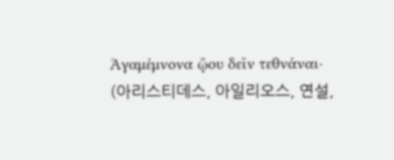Ἀγαμέμνονα ᾤου δεῖν τεθνάναι·
(아리스티데스, 아일리오스, 연설,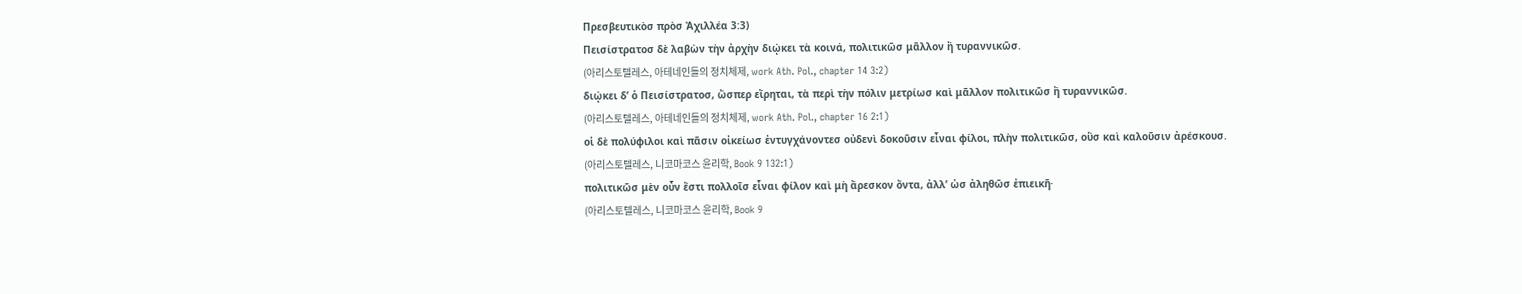Πρεσβευτικὸσ πρὸσ Ἀχιλλέα 3:3)
Πεισίστρατοσ δὲ λαβὼν τὴν ἀρχὴν διῴκει τὰ κοινά, πολιτικῶσ μᾶλλον ἢ τυραννικῶσ.
(아리스토텔레스, 아테네인들의 정치체제, work Ath. Pol., chapter 14 3:2)
διῴκει δ’ ὁ Πεισίστρατοσ, ὥσπερ εἴρηται, τὰ περὶ τὴν πόλιν μετρίωσ καὶ μᾶλλον πολιτικῶσ ἢ τυραννικῶσ.
(아리스토텔레스, 아테네인들의 정치체제, work Ath. Pol., chapter 16 2:1)
οἱ δὲ πολύφιλοι καὶ πᾶσιν οἰκείωσ ἐντυγχάνοντεσ οὐδενὶ δοκοῦσιν εἶναι φίλοι, πλὴν πολιτικῶσ, οὓσ καὶ καλοῦσιν ἀρέσκουσ.
(아리스토텔레스, 니코마코스 윤리학, Book 9 132:1)
πολιτικῶσ μὲν οὖν ἔστι πολλοῖσ εἶναι φίλον καὶ μὴ ἄρεσκον ὄντα, ἀλλ’ ὡσ ἀληθῶσ ἐπιεικῆ·
(아리스토텔레스, 니코마코스 윤리학, Book 9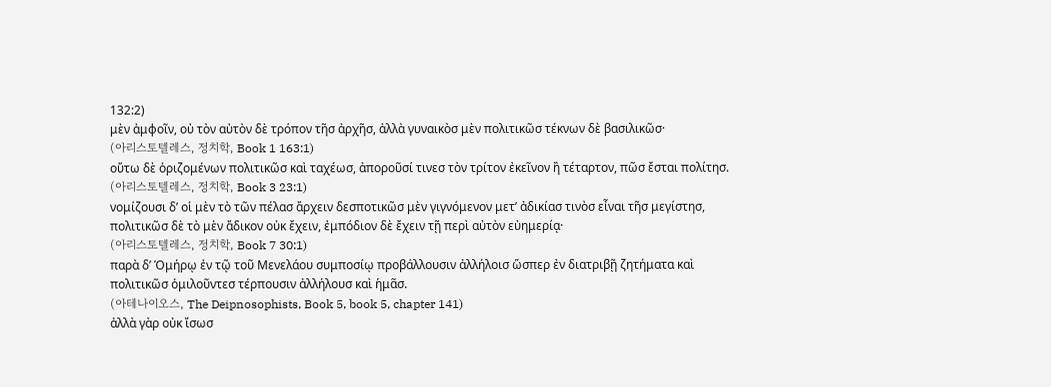132:2)
μὲν ἀμφοῖν, οὐ τὸν αὐτὸν δὲ τρόπον τῆσ ἀρχῆσ, ἀλλὰ γυναικὸσ μὲν πολιτικῶσ τέκνων δὲ βασιλικῶσ·
(아리스토텔레스, 정치학, Book 1 163:1)
οὕτω δὲ ὁριζομένων πολιτικῶσ καὶ ταχέωσ, ἀποροῦσί τινεσ τὸν τρίτον ἐκεῖνον ἢ τέταρτον, πῶσ ἔσται πολίτησ.
(아리스토텔레스, 정치학, Book 3 23:1)
νομίζουσι δ’ οἱ μὲν τὸ τῶν πέλασ ἄρχειν δεσποτικῶσ μὲν γιγνόμενον μετ’ ἀδικίασ τινὸσ εἶναι τῆσ μεγίστησ, πολιτικῶσ δὲ τὸ μὲν ἄδικον οὐκ ἔχειν, ἐμπόδιον δὲ ἔχειν τῇ περὶ αὐτὸν εὐημερίᾳ·
(아리스토텔레스, 정치학, Book 7 30:1)
παρὰ δ’ Ὁμήρῳ ἐν τῷ τοῦ Μενελάου συμποσίῳ προβάλλουσιν ἀλλήλοισ ὥσπερ ἐν διατριβῇ ζητήματα καὶ πολιτικῶσ ὁμιλοῦντεσ τέρπουσιν ἀλλήλουσ καὶ ἡμᾶσ.
(아테나이오스, The Deipnosophists, Book 5, book 5, chapter 141)
ἀλλὰ γὰρ οὐκ ἴσωσ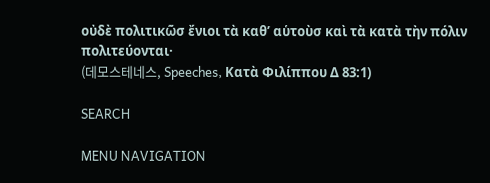οὐδὲ πολιτικῶσ ἔνιοι τὰ καθ’ αὑτοὺσ καὶ τὰ κατὰ τὴν πόλιν πολιτεύονται·
(데모스테네스, Speeches, Κατὰ Φιλίππου Δ 83:1)

SEARCH

MENU NAVIGATION